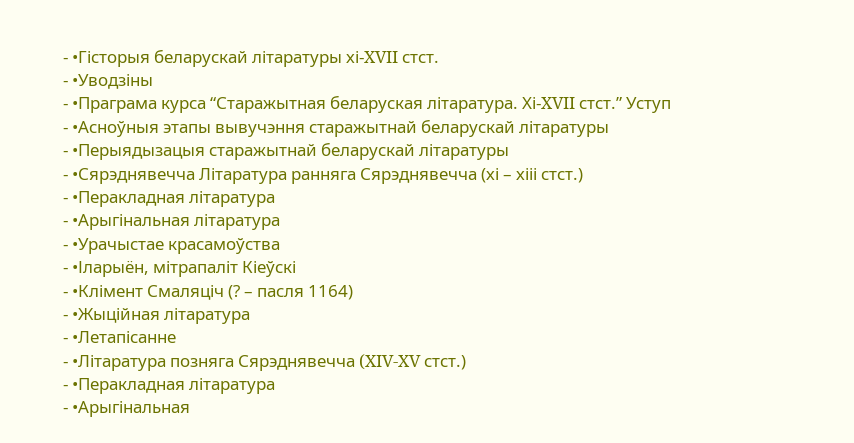- •Гісторыя беларускай літаратуры хі-XVII стст.
- •Уводзіны
- •Праграма курса “Старажытная беларуская літаратура. Хі-XVII стст.” Уступ
- •Асноўныя этапы вывучэння старажытнай беларускай літаратуры
- •Перыядызацыя старажытнай беларускай літаратуры
- •Сярэднявечча Літаратура ранняга Сярэднявечча (хі – хііі стст.)
- •Перакладная літаратура
- •Арыгінальная літаратура
- •Урачыстае красамоўства
- •Іларыён, мітрапаліт Кіеўскі
- •Клімент Смаляціч (? – пасля 1164)
- •Жыційная літаратура
- •Летапісанне
- •Літаратура позняга Сярэднявечча (XIV-XV стст.)
- •Перакладная літаратура
- •Арыгінальная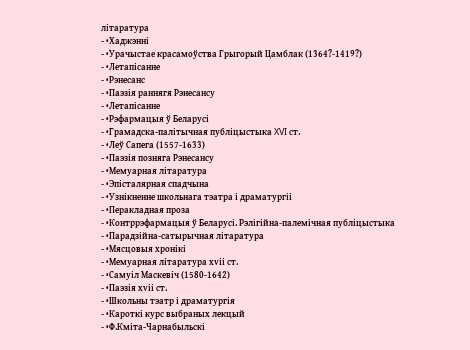літаратура
- •Хаджэнні
- •Урачыстае красамоўства Грыгорый Цамблак (1364?-1419?)
- •Летапісанне
- •Рэнесанс
- •Паэзія раннягя Рэнесансу
- •Летапісанне
- •Рэфармацыя ў Беларусі
- •Грамадска-палітычная публіцыстыка XVI ст.
- •Леў Сапега (1557-1633)
- •Паэзія позняга Рэнесансу
- •Мемуарная літаратура
- •Эпісталярная спадчына
- •Узнікненне школьнага тэатра і драматургіі
- •Перакладная проза
- •Контррэфармацыя ў Беларусі. Рэлігійна-палемічная публіцыстыка
- •Парадзійна-сатырычная літаратура
- •Мясцовыя хронікі
- •Мемуарная літаратура хvіі ст.
- •Самуіл Маскевіч (1580-1642)
- •Паэзія хvіі ст.
- •Школьны тэатр і драматургія
- •Кароткі курс выбраных лекцый
- •Ф.Кміта-Чарнабыльскі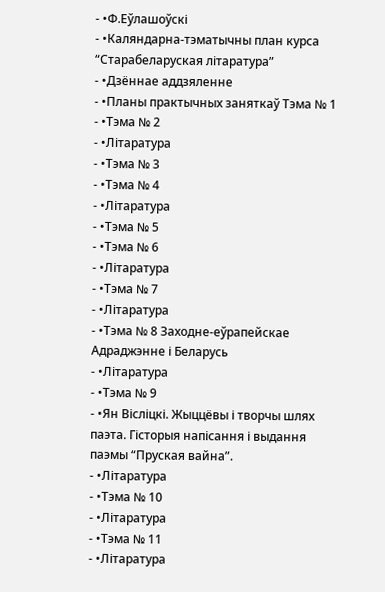- •Ф.Еўлашоўскі
- •Каляндарна-тэматычны план курса “Старабеларуская літаратура”
- •Дзённае аддзяленне
- •Планы практычных заняткаў Тэма № 1
- •Тэма № 2
- •Літаратура
- •Тэма № 3
- •Тэма № 4
- •Літаратура
- •Тэма № 5
- •Тэма № 6
- •Літаратура
- •Тэма № 7
- •Літаратура
- •Тэма № 8 Заходне-еўрапейскае Адраджэнне і Беларусь
- •Літаратура
- •Тэма № 9
- •Ян Вісліцкі. Жыццёвы і творчы шлях паэта. Гісторыя напісання і выдання паэмы “Пруская вайна”.
- •Літаратура
- •Тэма № 10
- •Літаратура
- •Тэма № 11
- •Літаратура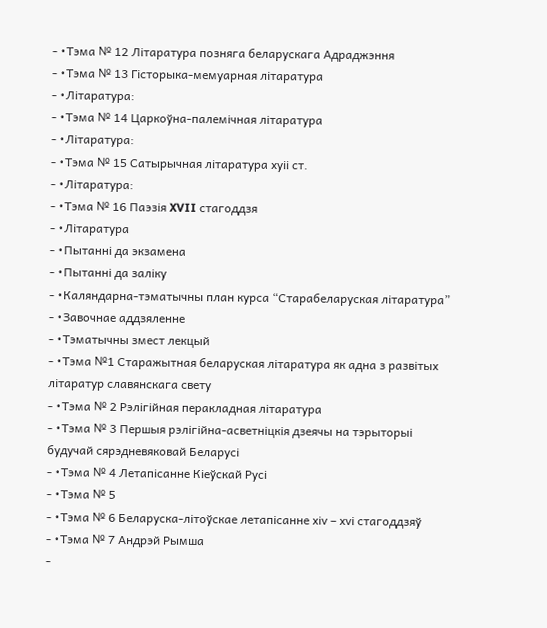- •Тэма № 12 Літаратура позняга беларускага Адраджэння
- •Тэма № 13 Гісторыка-мемуарная літаратура
- •Літаратура:
- •Тэма № 14 Царкоўна-палемічная літаратура
- •Літаратура:
- •Тэма № 15 Сатырычная літаратура хуіі ст.
- •Літаратура:
- •Тэма № 16 Паэзія XVII стагоддзя
- •Літаратура
- •Пытанні да экзамена
- •Пытанні да заліку
- •Каляндарна-тэматычны план курса “Старабеларуская літаратура”
- •Завочнае аддзяленне
- •Тэматычны змест лекцый
- •Тэма №1 Старажытная беларуская літаратура як адна з развітых літаратур славянскага свету
- •Тэма № 2 Рэлігійная перакладная літаратура
- •Тэма № 3 Першыя рэлігійна-асветніцкія дзеячы на тэрыторыі будучай сярэдневяковай Беларусі
- •Тэма № 4 Летапісанне Кіеўскай Русі
- •Тэма № 5
- •Тэма № 6 Беларуска-літоўскае летапісанне хіv – хvі стагоддзяў
- •Тэма № 7 Андрэй Рымша
-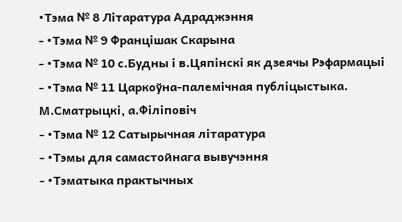•Тэма № 8 Літаратура Адраджэння
- •Тэма № 9 Францішак Скарына
- •Тэма № 10 с.Будны і в.Цяпінскі як дзеячы Рэфармацыі
- •Тэма № 11 Царкоўна-палемічная публіцыстыка. М.Сматрыцкі, а.Філіповіч
- •Тэма № 12 Сатырычная літаратура
- •Тэмы для самастойнага вывучэння
- •Тэматыка практычных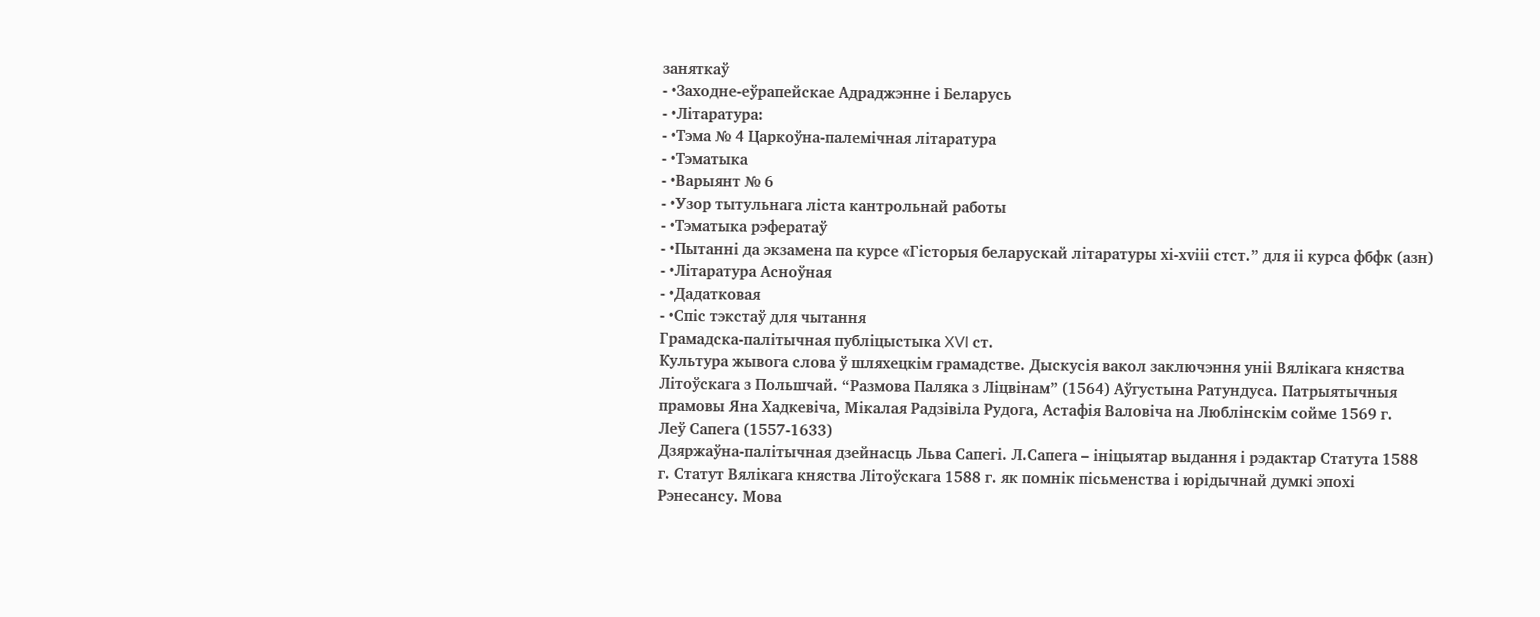заняткаў
- •Заходне-еўрапейскае Адраджэнне і Беларусь
- •Літаратура:
- •Тэма № 4 Царкоўна-палемічная літаратура
- •Тэматыка
- •Варыянт № 6
- •Узор тытульнага ліста кантрольнай работы
- •Тэматыка рэфератаў
- •Пытанні да экзамена па курсе «Гісторыя беларускай літаратуры хі-хvііі стст.” для іі курса фбфк (азн)
- •Літаратура Асноўная
- •Дадатковая
- •Спіс тэкстаў для чытання
Грамадска-палітычная публіцыстыка XVI ст.
Культура жывога слова ў шляхецкім грамадстве. Дыскусія вакол заключэння уніі Вялікага княства Літоўскага з Польшчай. “Размова Паляка з Ліцвінам” (1564) Аўгустына Ратундуса. Патрыятычныя прамовы Яна Хадкевіча, Мікалая Радзівіла Рудога, Астафія Валовіча на Люблінскім сойме 1569 г.
Леў Сапега (1557-1633)
Дзяржаўна-палітычная дзейнасць Льва Сапегі. Л.Сапега – ініцыятар выдання і рэдактар Статута 1588 г. Статут Вялікага княства Літоўскага 1588 г. як помнік пісьменства і юрідычнай думкі эпохі Рэнесансу. Мова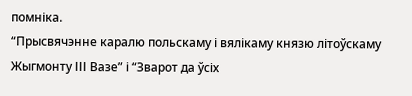помніка.
“Прысвячэнне каралю польскаму і вялікаму князю літоўскаму Жыгмонту ІІІ Вазе” і “Зварот да ўсіх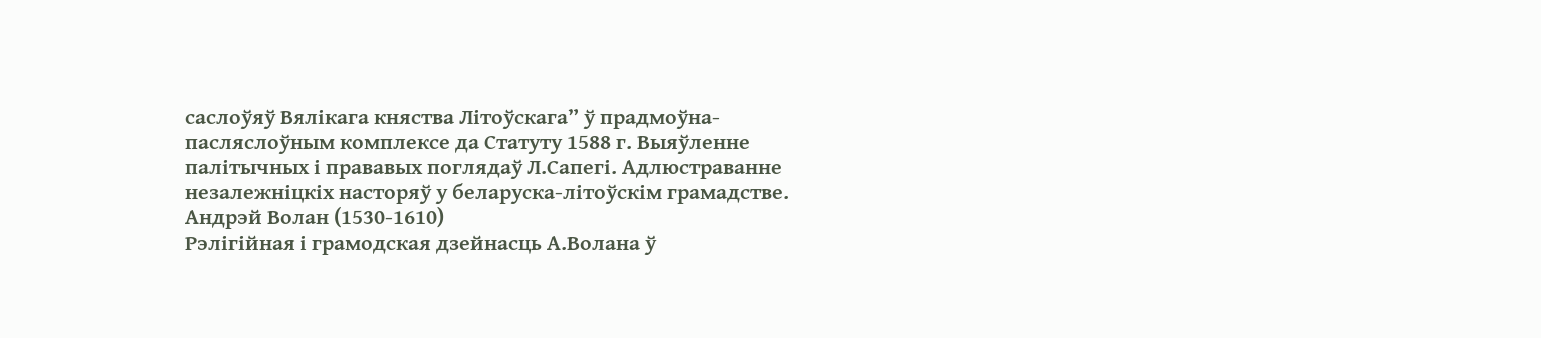саслоўяў Вялікага княства Літоўскага” ў прадмоўна-пасляслоўным комплексе да Статуту 1588 г. Выяўленне палітычных і прававых поглядаў Л.Сапегі. Адлюстраванне незалежніцкіх насторяў у беларуска-літоўскім грамадстве.
Андрэй Волан (1530-1610)
Рэлігійная і грамодская дзейнасць А.Волана ў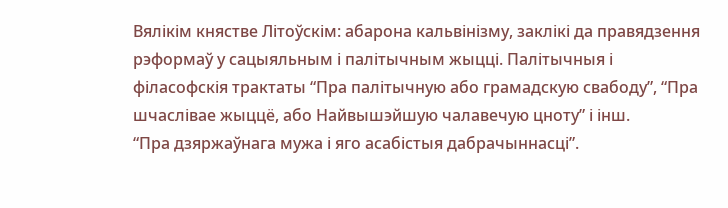Вялікім княстве Літоўскім: абарона кальвінізму, заклікі да правядзення рэформаў у сацыяльным і палітычным жыцці. Палітычныя і філасофскія трактаты “Пра палітычную або грамадскую свабоду”, “Пра шчаслівае жыццё, або Найвышэйшую чалавечую цноту” і інш.
“Пра дзяржаўнага мужа і яго асабістыя дабрачыннасці”.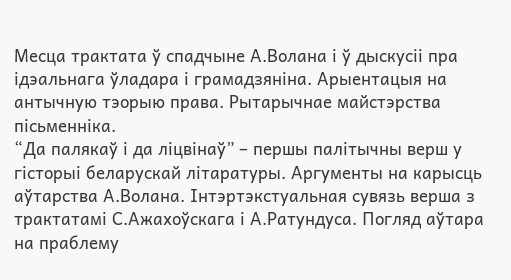Месца трактата ў спадчыне А.Волана і ў дыскусіі пра ідэальнага ўладара і грамадзяніна. Арыентацыя на антычную тэорыю права. Рытарычнае майстэрства пісьменніка.
“Да палякаў і да ліцвінаў” – першы палітычны верш у гісторыі беларускай літаратуры. Аргументы на карысць аўтарства А.Волана. Інтэртэкстуальная сувязь верша з трактатамі С.Ажахоўскага і А.Ратундуса. Погляд аўтара на праблему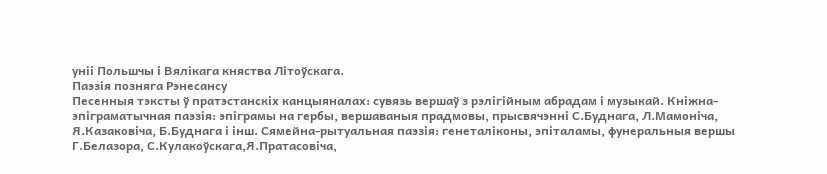уніі Польшчы і Вялікага княства Літоўскага.
Паэзія позняга Рэнесансу
Песенныя тэксты ў пратэстанскіх канцыяналах: сувязь вершаў з рэлігійным абрадам і музыкай. Кніжна-эпіграматычная паэзія: эпіграмы на гербы, вершаваныя прадмовы, прысвячэнні С.Буднага, Л.Мамоніча, Я.Казаковіча, Б.Буднага і інш. Сямейна-рытуальная паэзія: генеталіконы, эпіталамы, фунеральныя вершы Г.Белазора, С.Кулакоўскага,Я.Пратасовіча,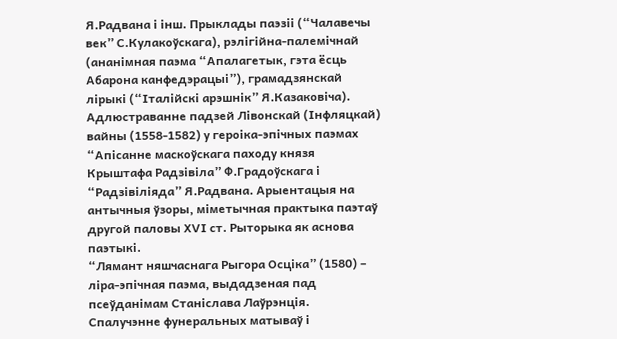Я.Радвана і інш. Прыклады паэзіі (“Чалавечы век” С.Кулакоўскага), рэлігійна-палемічнай (ананімная паэма “Апалагетык, гэта ёсць Абарона канфедэрацыі”), грамадзянскай лірыкі (“Італійскі арэшнік” Я.Казаковіча). Адлюстраванне падзей Лівонскай (Інфляцкай) вайны (1558-1582) у героіка-эпічных паэмах “Апісанне маскоўскага паходу князя Крыштафа Радзівіла” Ф.Градоўскага і “Радзівіліяда” Я.Радвана. Арыентацыя на антычныя ўзоры, міметычная практыка паэтаў другой паловы ХVІ ст. Рыторыка як аснова паэтыкі.
“Лямант няшчаснага Рыгора Осціка” (1580) – ліра-эпічная паэма, выдадзеная пад псеўданімам Станіслава Лаўрэнція. Спалучэнне фунеральных матываў і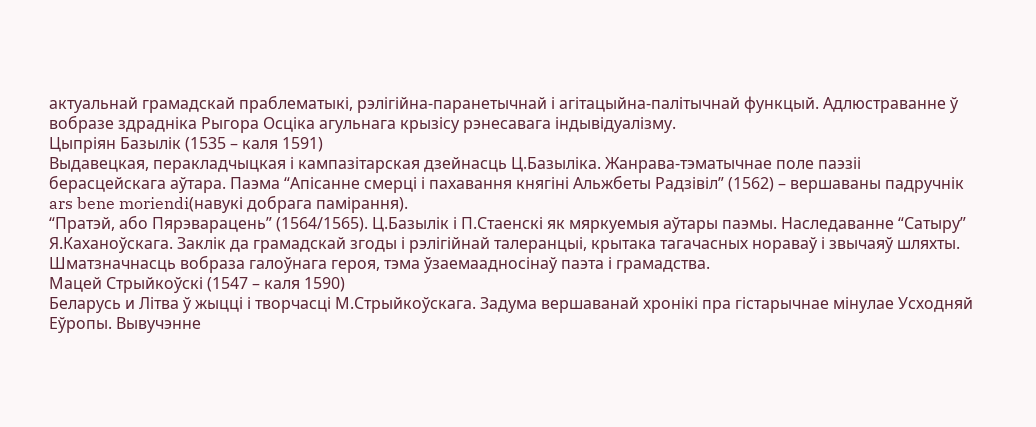актуальнай грамадскай праблематыкі, рэлігійна-паранетычнай і агітацыйна-палітычнай функцый. Адлюстраванне ў вобразе здрадніка Рыгора Осціка агульнага крызісу рэнесавага індывідуалізму.
Цыпріян Базылік (1535 – каля 1591)
Выдавецкая, перакладчыцкая і кампазітарская дзейнасць Ц.Базыліка. Жанрава-тэматычнае поле паэзіі берасцейскага аўтара. Паэма “Апісанне смерці і пахавання княгіні Альжбеты Радзівіл” (1562) – вершаваны падручнік ars bene moriendi(навукі добрага памірання).
“Пратэй, або Пярэварацень” (1564/1565). Ц.Базылік і П.Стаенскі як мяркуемыя аўтары паэмы. Наследаванне “Сатыру” Я.Каханоўскага. Заклік да грамадскай згоды і рэлігійнай талеранцыі, крытака тагачасных нораваў і звычаяў шляхты. Шматзначнасць вобраза галоўнага героя, тэма ўзаемаадносінаў паэта і грамадства.
Мацей Стрыйкоўскі (1547 – каля 1590)
Беларусь и Літва ў жыцці і творчасці М.Стрыйкоўскага. Задума вершаванай хронікі пра гістарычнае мінулае Усходняй Еўропы. Вывучэнне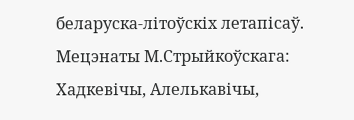беларуска-літоўскіх летапісаў. Мецэнаты М.Стрыйкоўскага: Хадкевічы, Алелькавічы,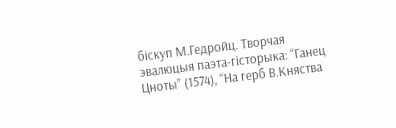біскуп М.Гедройц. Творчая эвалюцыя паэта-гісторыка: “Ганец Цноты” (1574), “На герб В.Княства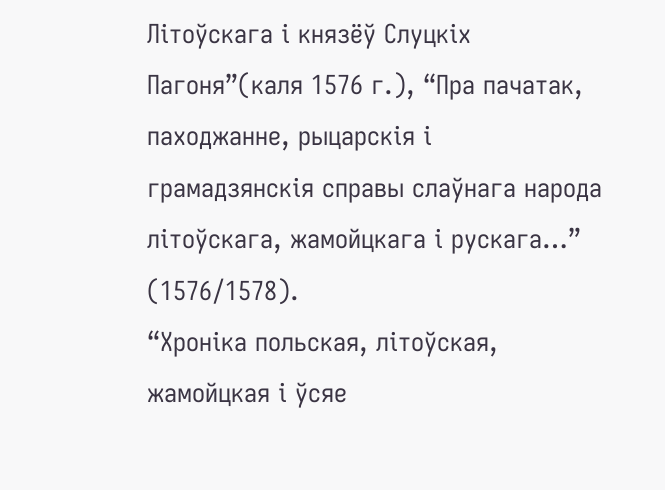Літоўскага і князёў Слуцкіх Пагоня”(каля 1576 г.), “Пра пачатак, паходжанне, рыцарскія і грамадзянскія справы слаўнага народа літоўскага, жамойцкага і рускага…” (1576/1578).
“Хроніка польская, літоўская, жамойцкая і ўсяе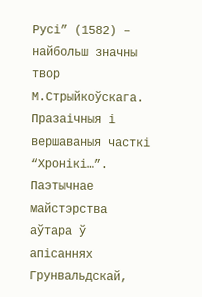Русі” (1582) – найбольш значны твор М.Стрыйкоўскага. Празаічныя і вершаваныя часткі “Хронікі…”. Паэтычнае майстэрства аўтара ў апісаннях Грунвальдскай,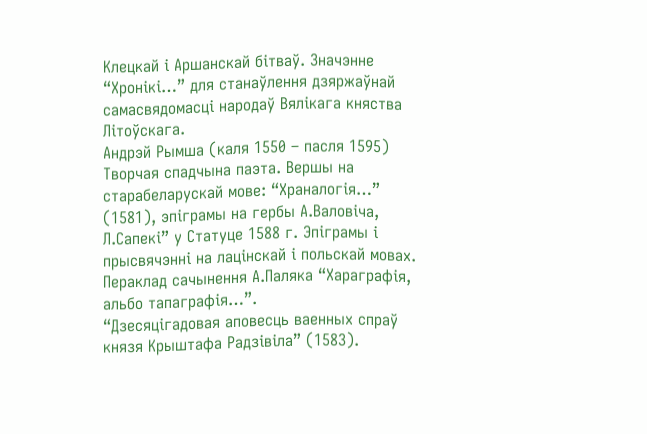Клецкай і Аршанскай бітваў. Значэнне “Хронікі…” для станаўлення дзяржаўнай самасвядомасці народаў Вялікага княства Літоўскага.
Андрэй Рымша (каля 1550 – пасля 1595)
Творчая спадчына паэта. Вершы на старабеларускай мове: “Храналогія…” (1581), эпіграмы на гербы А.Валовіча, Л.Сапекі” у Статуце 1588 г. Эпіграмы і прысвячэнні на лацінскай і польскай мовах. Пераклад сачынення А.Паляка “Хараграфія, альбо тапаграфія…”.
“Дзесяцігадовая аповесць ваенных спраў князя Крыштафа Радзівіла” (1583).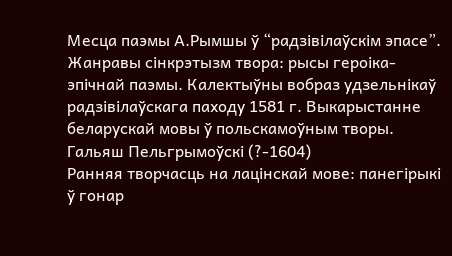Месца паэмы А.Рымшы ў “радзівілаўскім эпасе”. Жанравы сінкрэтызм твора: рысы героіка-эпічнай паэмы. Калектыўны вобраз удзельнікаў радзівілаўскага паходу 1581 г. Выкарыстанне беларускай мовы ў польскамоўным творы.
Гальяш Пельгрымоўскі (?-1604)
Ранняя творчасць на лацінскай мове: панегірыкі ў гонар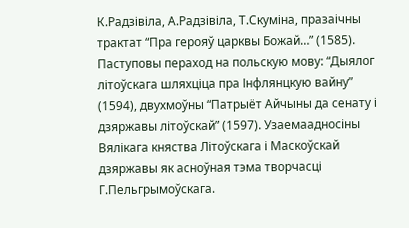К.Радзівіла, А.Радзівіла, Т.Скуміна, празаічны трактат “Пра герояў царквы Божай…” (1585). Паступовы пераход на польскую мову: “Дыялог літоўскага шляхціца пра Інфлянцкую вайну” (1594), двухмоўны “Патрыёт Айчыны да сенату і дзяржавы літоўскай” (1597). Узаемаадносіны Вялікага княства Літоўскага і Маскоўскай дзяржавы як асноўная тэма творчасці Г.Пельгрымоўскага.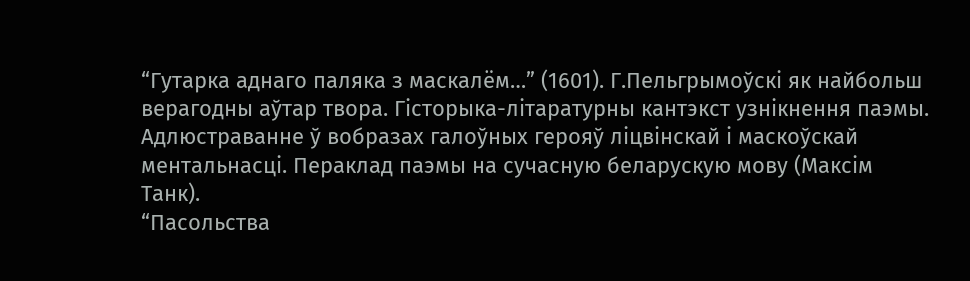“Гутарка аднаго паляка з маскалём…” (1601). Г.Пельгрымоўскі як найбольш верагодны аўтар твора. Гісторыка-літаратурны кантэкст узнікнення паэмы. Адлюстраванне ў вобразах галоўных герояў ліцвінскай і маскоўскай ментальнасці. Пераклад паэмы на сучасную беларускую мову (Максім Танк).
“Пасольства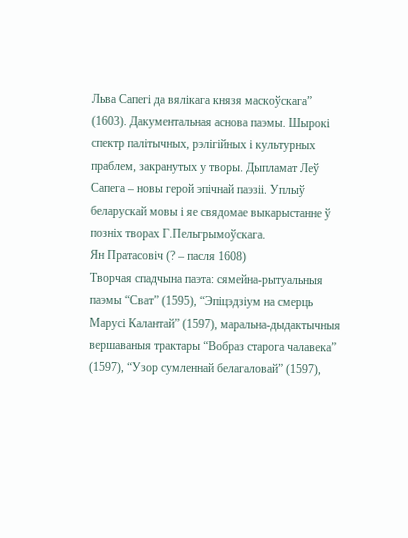Льва Сапегі да вялікага князя маскоўскага” (1603). Дакументальная аснова паэмы. Шырокі спектр палітычных, рэлігійных і культурных праблем, закранутых у творы. Дыпламат Леў Сапега – новы герой эпічнай паэзіі. Уплыў беларускай мовы і яе свядомае выкарыстанне ў позніх творах Г.Пельгрымоўскага.
Ян Пратасовіч (? – пасля 1608)
Творчая спадчына паэта: сямейна-рытуальныя паэмы “Сват” (1595), “Эпіцэдзіум на смерць Марусі Калантай” (1597), маральна-дыдактычныя вершаваныя трактары “Вобраз старога чалавека” (1597), “Узор сумленнай белагаловай” (1597),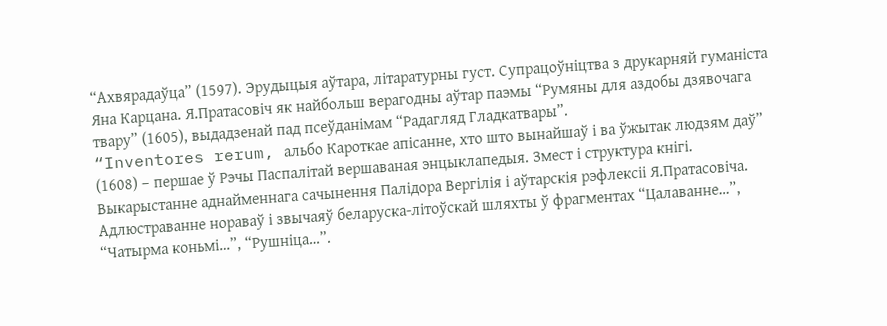“Ахвярадаўца” (1597). Эрудыцыя аўтара, літаратурны густ. Супрацоўніцтва з друкарняй гуманіста Яна Карцана. Я.Пратасовіч як найбольш верагодны аўтар паэмы “Румяны для аздобы дзявочага твару” (1605), выдадзенай пад псеўданімам “Радагляд Гладкатвары”.
“Inventores rerum, альбо Кароткае апісанне, хто што вынайшаў і ва ўжытак людзям даў” (1608) – першае ў Рэчы Паспалітай вершаваная энцыклапедыя. Змест і структура кнігі. Выкарыстанне аднайменнага сачынення Палідора Вергілія і аўтарскія рэфлексіі Я.Пратасовіча. Адлюстраванне нораваў і звычаяў беларуска-літоўскай шляхты ў фрагментах “Цалаванне…”, “Чатырма коньмі…”, “Рушніца…”.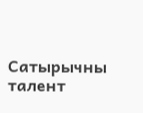Сатырычны талент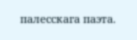палесскага паэта.